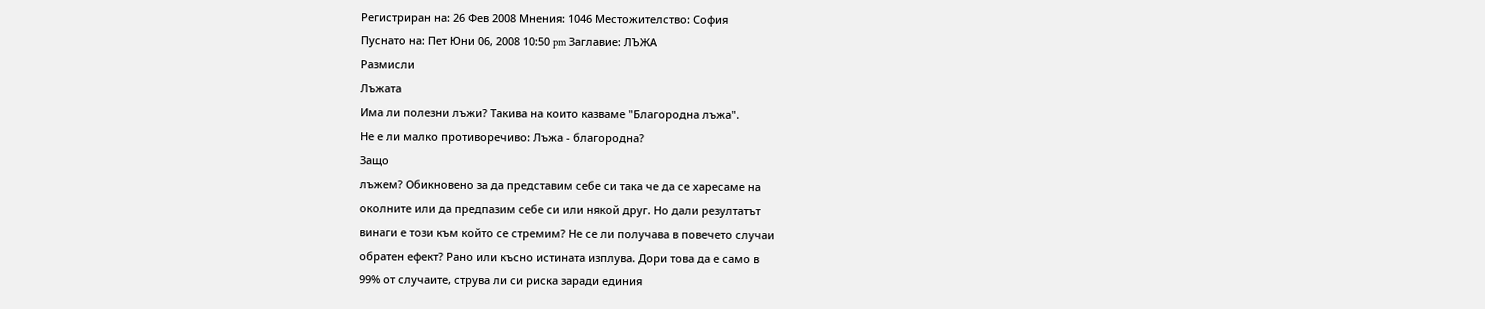Регистриран на: 26 Фев 2008 Мнения: 1046 Местожителство: София
Пуснато на: Пет Юни 06, 2008 10:50 pm Заглавие: ЛЪЖА
Размисли
Лъжата
Има ли полезни лъжи? Такива на които казваме "Благородна лъжа".
Не е ли малко противоречиво: Лъжа - благородна?
Защо
лъжем? Обикновено за да представим себе си така че да се харесаме на
околните или да предпазим себе си или някой друг. Но дали резултатът
винаги е този към който се стремим? Не се ли получава в повечето случаи
обратен ефект? Рано или късно истината изплува. Дори това да е само в
99% от случаите, струва ли си риска заради единия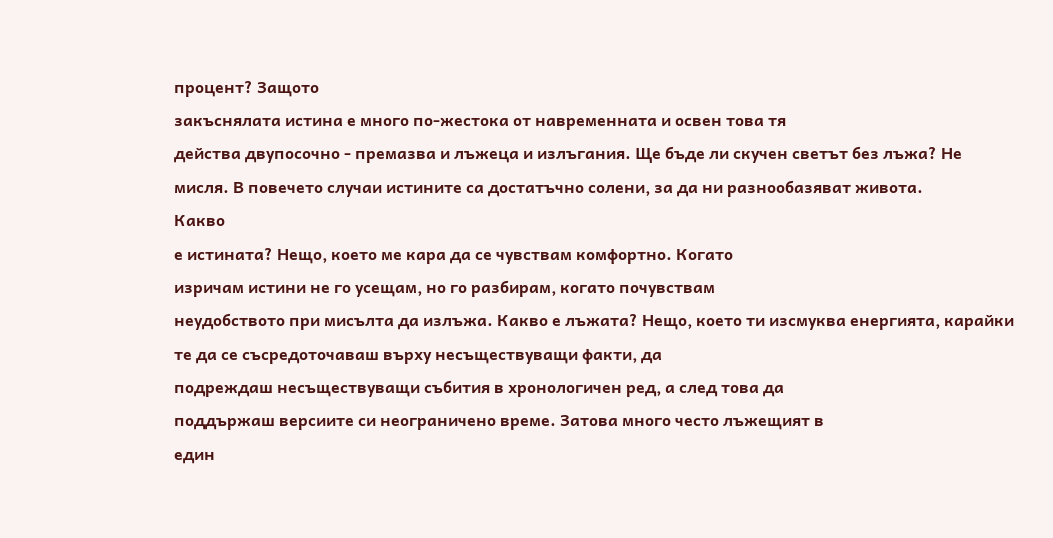процент? Защото
закъснялата истина е много по-жестока от навременната и освен това тя
действа двупосочно - премазва и лъжеца и излъгания. Ще бъде ли скучен светът без лъжа? Не мисля. В повечето случаи истините са достатъчно солени, за да ни разнообазяват живота.
Какво
е истината? Нещо, което ме кара да се чувствам комфортно. Когато
изричам истини не го усещам, но го разбирам, когато почувствам
неудобството при мисълта да излъжа. Какво е лъжата? Нещо, което ти изсмуква енергията, карайки те да се съсредоточаваш върху несъществуващи факти, да
подреждаш несъществуващи събития в хронологичен ред, а след това да
поддържаш версиите си неограничено време. Затова много често лъжещият в
един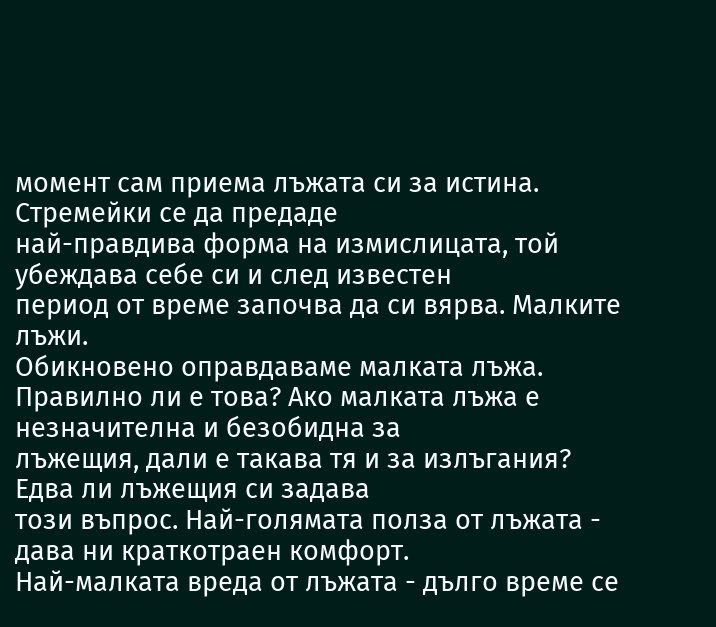момент сам приема лъжата си за истина. Стремейки се да предаде
най-правдива форма на измислицата, той убеждава себе си и след известен
период от време започва да си вярва. Малките лъжи.
Обикновено оправдаваме малката лъжа.
Правилно ли е това? Ако малката лъжа е незначителна и безобидна за
лъжещия, дали е такава тя и за излъгания? Едва ли лъжещия си задава
този въпрос. Най-голямата полза от лъжата - дава ни краткотраен комфорт.
Най-малката вреда от лъжата - дълго време се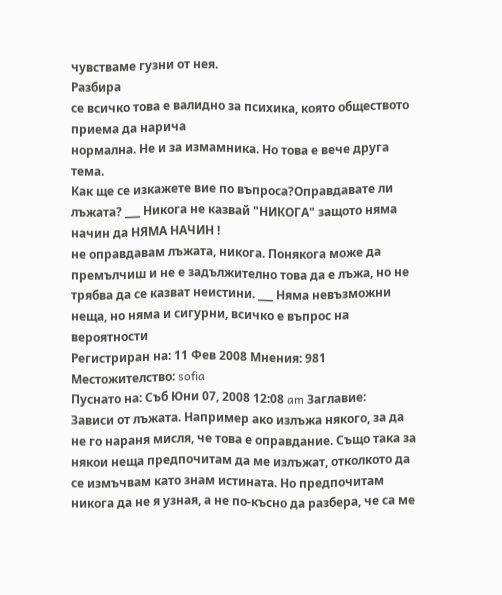чувстваме гузни от нея.
Разбира
се всичко това е валидно за психика, която обществото приема да нарича
нормална. Не и за измамника. Но това е вече друга тема.
Как ще се изкажете вие по въпроса?Оправдавате ли лъжата? ___ Никога не казвай "НИКОГА" защото няма начин да НЯМА НАЧИН !
не оправдавам лъжата, никога. Понякога може да премълчиш и не е задължително това да е лъжа, но не трябва да се казват неистини. ___ Няма невъзможни неща, но няма и сигурни, всичко е въпрос на вероятности
Регистриран на: 11 Фев 2008 Мнения: 981 Местожителство: sofia
Пуснато на: Съб Юни 07, 2008 12:08 am Заглавие:
Зависи от лъжата. Например ако излъжа някого, за да не го нараня мисля, че това е оправдание. Също така за някои неща предпочитам да ме излъжат, отколкото да се измъчвам като знам истината. Но предпочитам никога да не я узная, а не по-късно да разбера, че са ме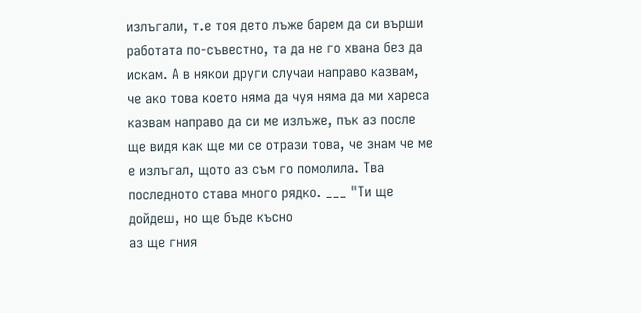излъгали, т.е тоя дето лъже барем да си върши работата по-съвестно, та да не го хвана без да искам. А в някои други случаи направо казвам, че ако това което няма да чуя няма да ми хареса казвам направо да си ме излъже, пък аз после ще видя как ще ми се отрази това, че знам че ме е излъгал, щото аз съм го помолила. Тва последното става много рядко. ___ "Ти ще дойдеш, но ще бъде късно
аз ще гния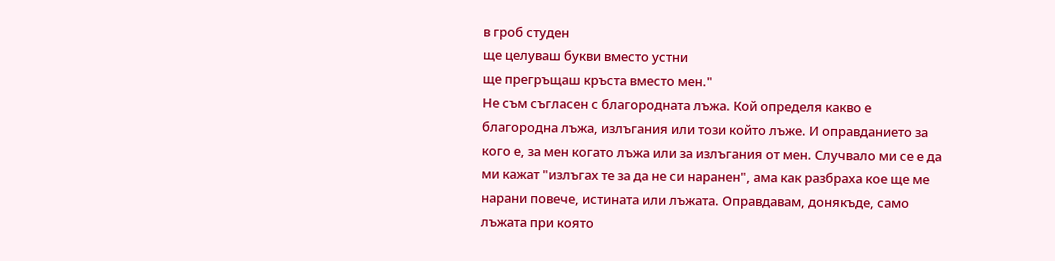в гроб студен
ще целуваш букви вместо устни
ще прегръщаш кръста вместо мен."
Не съм съгласен с благородната лъжа. Кой определя какво е благородна лъжа, излъгания или този който лъже. И оправданието за кого е, за мен когато лъжа или за излъгания от мен. Случвало ми се е да ми кажат "излъгах те за да не си наранен", ама как разбраха кое ще ме нарани повече, истината или лъжата. Оправдавам, донякъде, само лъжата при която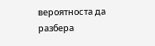вероятноста да разбера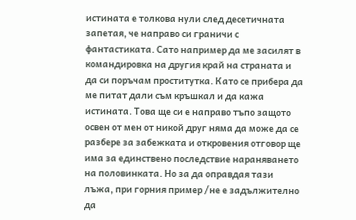истината е толкова нули след десетичната запетая, че направо си граничи с фантастиката. Сато например да ме засилят в командировка на другия край на страната и да си поръчам проститутка. Като се прибера да ме питат дали съм кръшкал и да кажа истината. Това ще си е направо тъпо защото освен от мен от никой друг няма да може да се разбере за забежката и откровения отговор ще има за единствено последствие нараняването на половинката. Но за да оправдая тази лъжа, при горния пример /не е задължително да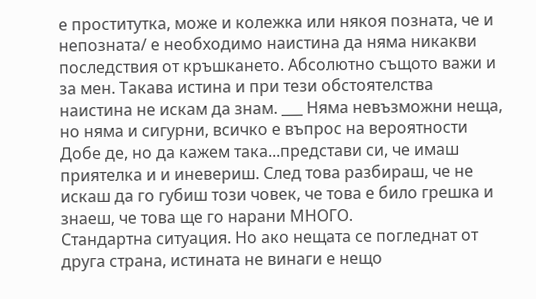е проститутка, може и колежка или някоя позната, че и непозната/ е необходимо наистина да няма никакви последствия от кръшкането. Абсолютно същото важи и за мен. Такава истина и при тези обстоятелства наистина не искам да знам. ___ Няма невъзможни неща, но няма и сигурни, всичко е въпрос на вероятности
Добе де, но да кажем така...представи си, че имаш приятелка и и иневериш. След това разбираш, че не искаш да го губиш този човек, че това е било грешка и знаеш, че това ще го нарани МНОГО.
Стандартна ситуация. Но ако нещата се погледнат от друга страна, истината не винаги е нещо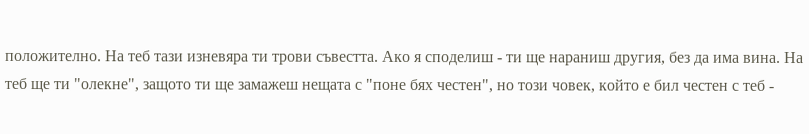положително. На теб тази изневяра ти трови съвестта. Ако я споделиш - ти ще нараниш другия, без да има вина. На теб ще ти "олекне", защото ти ще замажеш нещата с "поне бях честен", но този човек, който е бил честен с теб -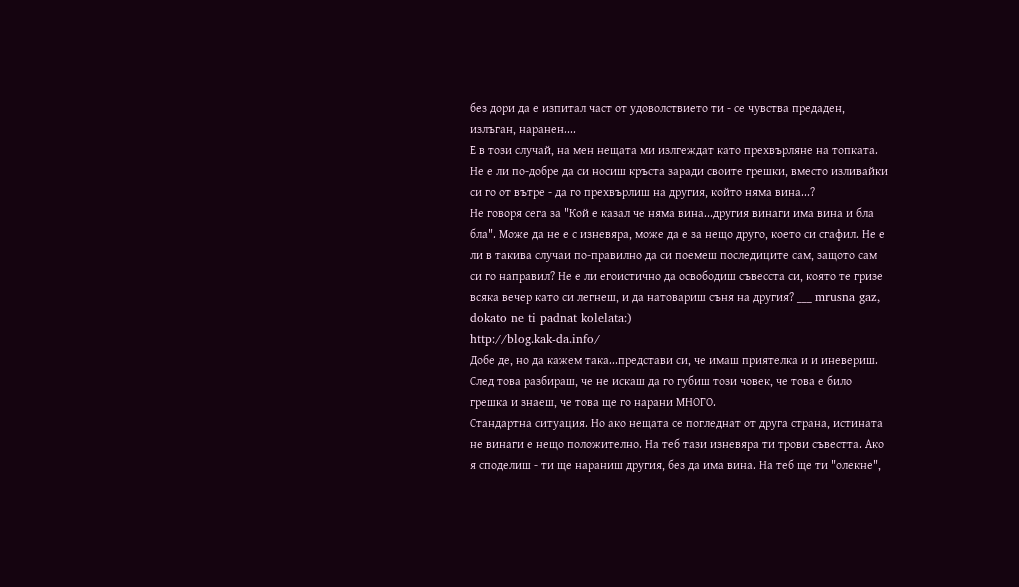без дори да е изпитал част от удоволствието ти - се чувства предаден, излъган, наранен....
Е в този случай, на мен нещата ми излгеждат като прехвърляне на топката. Не е ли по-добре да си носиш кръста заради своите грешки, вместо изливайки си го от вътре - да го прехвърлиш на другия, който няма вина...?
Не говоря сега за "Кой е казал че няма вина...другия винаги има вина и бла бла". Може да не е с изневяра, може да е за нещо друго, което си сгафил. Не е ли в такива случаи по-правилно да си поемеш последиците сам, защото сам си го направил? Не е ли егоистично да освободиш съвесста си, която те гризе всяка вечер като си легнеш, и да натовариш съня на другия? ___ mrusna gaz, dokato ne ti padnat kolelata:)
http://blog.kak-da.info/
Добе де, но да кажем така...представи си, че имаш приятелка и и иневериш. След това разбираш, че не искаш да го губиш този човек, че това е било грешка и знаеш, че това ще го нарани МНОГО.
Стандартна ситуация. Но ако нещата се погледнат от друга страна, истината не винаги е нещо положително. На теб тази изневяра ти трови съвестта. Ако я споделиш - ти ще нараниш другия, без да има вина. На теб ще ти "олекне",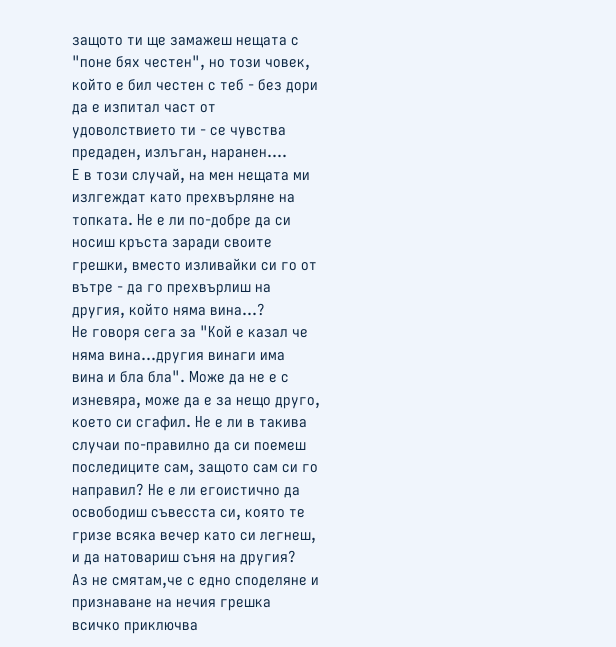защото ти ще замажеш нещата с "поне бях честен", но този човек, който е бил честен с теб - без дори да е изпитал част от удоволствието ти - се чувства предаден, излъган, наранен....
Е в този случай, на мен нещата ми излгеждат като прехвърляне на топката. Не е ли по-добре да си носиш кръста заради своите грешки, вместо изливайки си го от вътре - да го прехвърлиш на другия, който няма вина...?
Не говоря сега за "Кой е казал че няма вина...другия винаги има вина и бла бла". Може да не е с изневяра, може да е за нещо друго, което си сгафил. Не е ли в такива случаи по-правилно да си поемеш последиците сам, защото сам си го направил? Не е ли егоистично да освободиш съвесста си, която те гризе всяка вечер като си легнеш, и да натовариш съня на другия?
Аз не смятам,че с едно споделяне и признаване на нечия грешка всичко приключва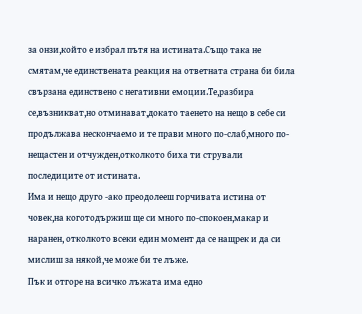за онзи,който е избрал пътя на истината.Също така не смятам,че единствената реакция на ответната страна би била свързана единствено с негативни емоции.Те,разбира се,възникват,но отминават,докато таенето на нещо в себе си продължава нескончаемо и те прави много по-слаб,много по-нещастен и отчужден,отколкото биха ти стрували последиците от истината.
Има и нещо друго -ако преодолееш горчивата истина от човек,на коготодържиш ще си много по-спокоен,макар и наранен, отколкото всеки един момент да се нащрек и да си мислиш за някой,че може би те лъже.
Пък и отгоре на всичко лъжата има едно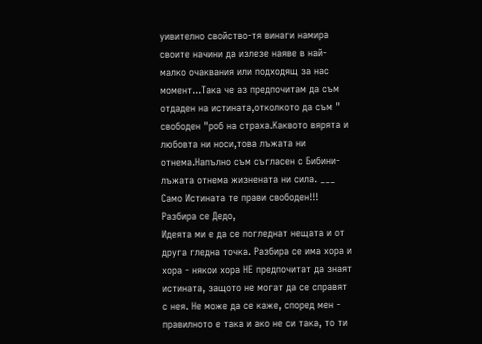уивително свойство-тя винаги намира своите начини да излезе наяве в най-малко очаквания или подходящ за нас момент...Така че аз предпочитам да съм отдаден на истината,отколкото да съм " свободен "роб на страха.Каквото вярята и любовта ни носи,това лъжата ни отнема.Напълно съм съгласен с Бибини-лъжата отнема жизнената ни сила. ___ Само Истината те прави свободен!!!
Разбира се Дедо,
Идеята ми е да се погледнат нещата и от друга гледна точка. Разбира се има хора и хора - някои хора НЕ предпочитат да знаят истината, защото не могат да се справят с нея. Не може да се каже, според мен - правилното е така и ако не си така, то ти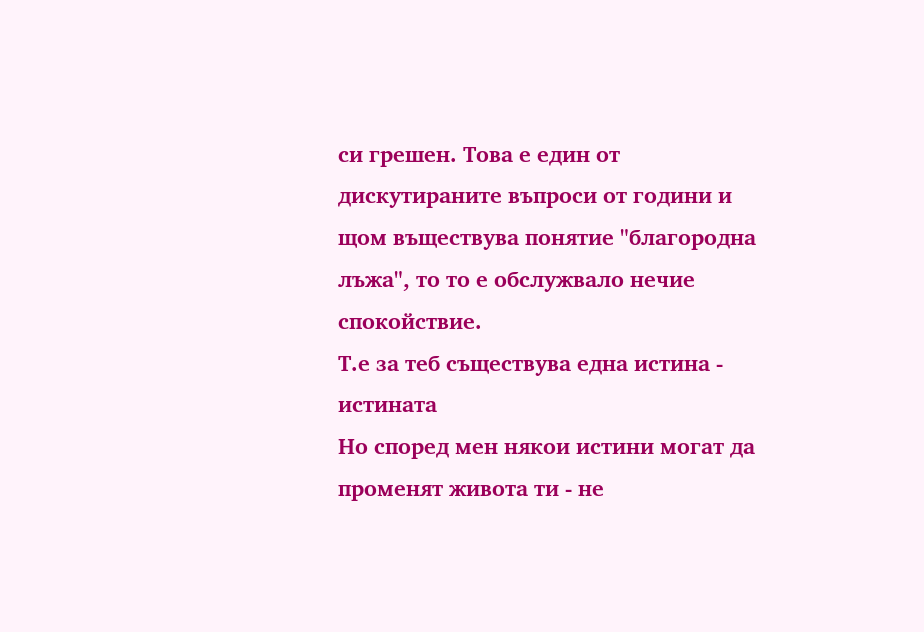си грешен. Това е един от дискутираните въпроси от години и щом въществува понятие "благородна лъжа", то то е обслужвало нечие спокойствие.
Т.е за теб съществува една истина - истината
Но според мен някои истини могат да променят живота ти - не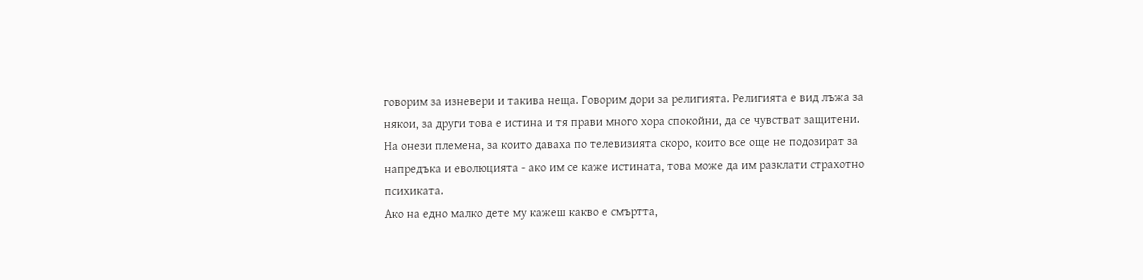говорим за изневери и такива неща. Говорим дори за религията. Религията е вид лъжа за някои, за други това е истина и тя прави много хора спокойни, да се чувстват защитени. На онези племена, за които даваха по телевизията скоро, които все още не подозират за напредъка и еволюцията - ако им се каже истината, това може да им разклати страхотно психиката.
Ако на едно малко дете му кажеш какво е смъртта,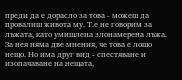преди да е дорасло за това - можеш да провалиш живота му. Т.е не говорим за лъжата, като умишлена злонамерена лъжа. За нея няма две мнения, че това е лошо нещо. Но има друг вид - спестяване и изопачаване на нещата,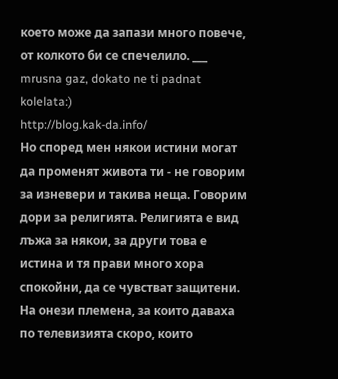което може да запази много повече, от колкото би се спечелило. ___ mrusna gaz, dokato ne ti padnat kolelata:)
http://blog.kak-da.info/
Но според мен някои истини могат да променят живота ти - не говорим за изневери и такива неща. Говорим дори за религията. Религията е вид лъжа за някои, за други това е истина и тя прави много хора спокойни, да се чувстват защитени. На онези племена, за които даваха по телевизията скоро, които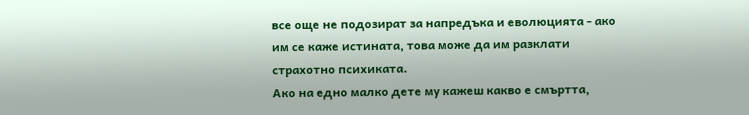все още не подозират за напредъка и еволюцията - ако им се каже истината, това може да им разклати страхотно психиката.
Ако на едно малко дете му кажеш какво е смъртта,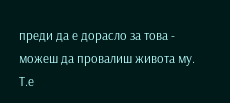преди да е дорасло за това - можеш да провалиш живота му. Т.е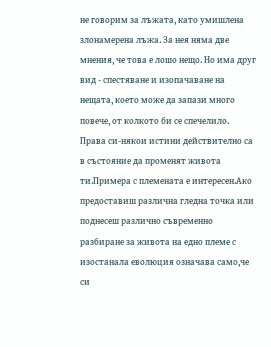не говорим за лъжата, като умишлена злонамерена лъжа. За нея няма две мнения, че това е лошо нещо. Но има друг вид - спестяване и изопачаване на нещата, което може да запази много повече, от колкото би се спечелило.
Права си-някои истини действително са в състояние да променят живота ти.Примера с племената е интересен.Ако предоставиш различна гледна точка или поднесеш различно съвременно разбиране за живота на едно племе с изостанала еволюция означава само,че си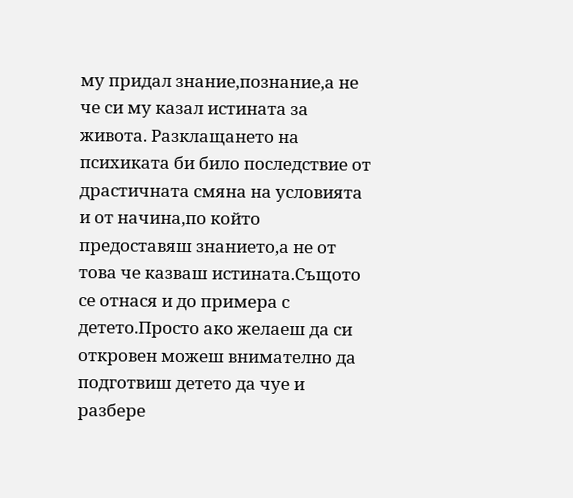му придал знание,познание,а не че си му казал истината за живота. Разклащането на психиката би било последствие от драстичната смяна на условията и от начина,по който предоставяш знанието,а не от това че казваш истината.Същото се отнася и до примера с детето.Просто ако желаеш да си откровен можеш внимателно да подготвиш детето да чуе и разбере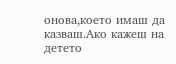онова,което имаш да казваш.Ако кажеш на детето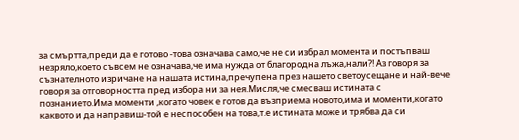за смъртта,преди да е готово -това означава само,че не си избрал момента и постъпваш незряло,което съвсем не означава,че има нужда от благородна лъжа,нали?! Аз говоря за съзнателното изричане на нашата истина,пречупена през нашето светоусещане и най-вече говоря за отговорността пред избора ни за нея.Мисля,че смесваш истината с познанието.Има моменти ,когато човек е готов да възприема новото,има и моменти,когато каквото и да направиш-той е неспособен на това,т.е истината може и трябва да си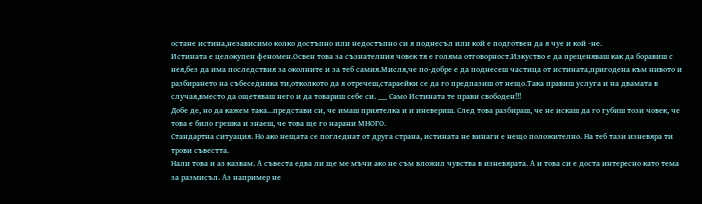остане истина,независимо колко достъпно или недостъпно си я поднесъл или кой е подготвен да я чуе и кой -не.
Истината е целокупен феномен.Освен това за съзнателния човек тя е голяма отговорност.Изкуство е да преценяваш как да боравиш с нея,без да има последствия за околните и за теб самия.Мисля,че по-добре е да поднесеш частица от истината,пригодена към нивото и разбирането на събеседника ти,отколкото да я отречеш,стараейки се да го предпазиш от нещо.Така правиш услуга и на двамата в случая,вместо да ощетяваш него и да товариш себе си. ___ Само Истината те прави свободен!!!
Добе де, но да кажем така...представи си, че имаш приятелка и и иневериш. След това разбираш, че не искаш да го губиш този човек, че това е било грешка и знаеш, че това ще го нарани МНОГО.
Стандартна ситуация. Но ако нещата се погледнат от друга страна, истината не винаги е нещо положително. На теб тази изневяра ти трови съвестта.
Нали това и аз казвам. А съвеста едва ли ще ме мъчи ако не съм вложил чувства в изневярата. А и това си е доста интересно като тема за размисъл. Аз например не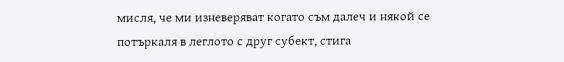мисля, че ми изневеряват когато съм далеч и някой се потъркаля в леглото с друг субект, стига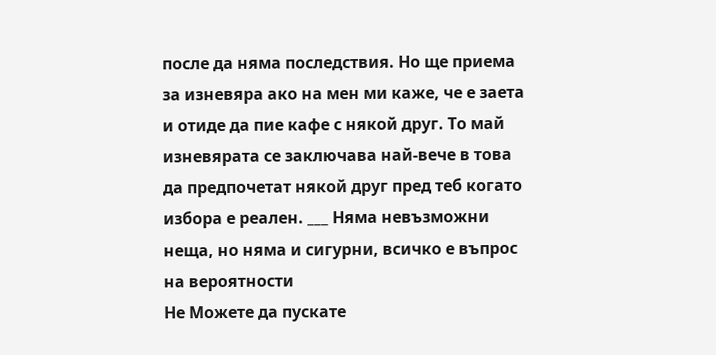после да няма последствия. Но ще приема за изневяра ако на мен ми каже, че е заета и отиде да пие кафе с някой друг. То май изневярата се заключава най-вече в това да предпочетат някой друг пред теб когато избора е реален. ___ Няма невъзможни неща, но няма и сигурни, всичко е въпрос на вероятности
Не Можете да пускате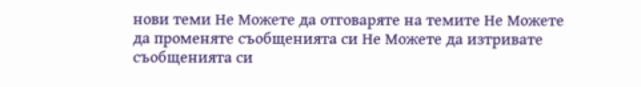нови теми Не Можете да отговаряте на темите Не Можете да променяте съобщенията си Не Можете да изтривате съобщенията си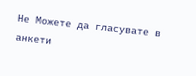Не Можете да гласувате в анкети